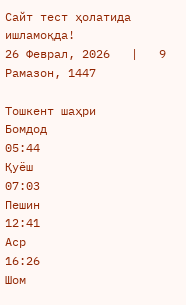Сайт тест ҳолатида ишламоқда!
26 Феврал, 2026   |   9 Рамазон, 1447

Тошкент шаҳри
Бомдод
05:44
Қуёш
07:03
Пешин
12:41
Аср
16:26
Шом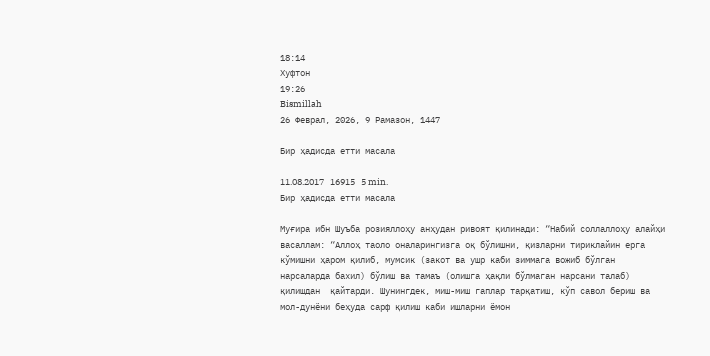18:14
Хуфтон
19:26
Bismillah
26 Феврал, 2026, 9 Рамазон, 1447

Бир ҳадисда етти масала

11.08.2017   16915   5 min.
Бир ҳадисда етти масала

Муғира ибн Шуъба розияллоҳу анҳудан ривоят қилинади: “Набий соллаллоҳу алайҳи васаллам: “Аллоҳ таоло оналарингизга оқ бўлишни, қизларни тириклайин ерга кўмишни ҳаром қилиб, мумсик (закот ва ушр каби зиммага вожиб бўлган нарсаларда бахил) бўлиш ва тамаъ (олишга ҳақли бўлмаган нарсани талаб) қилишдан  қайтарди. Шунингдек, миш-миш гаплар тарқатиш, кўп савол бериш ва мол-дунёни беҳуда сарф қилиш каби ишларни ёмон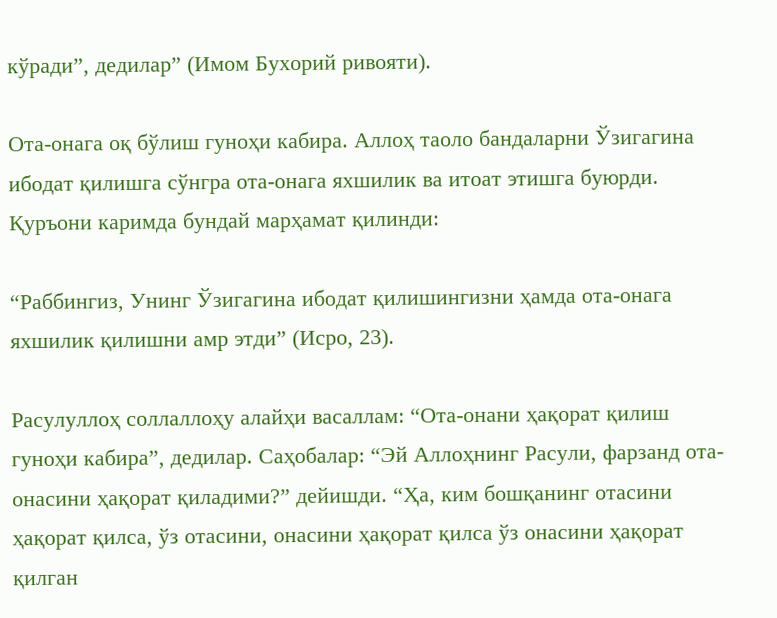кўради”, дедилар” (Имом Бухорий ривояти).

Ота-онага оқ бўлиш гуноҳи кабира. Аллоҳ таоло бандаларни Ўзигагина ибодат қилишга сўнгра ота-онага яхшилик ва итоат этишга буюрди. Қуръони каримда бундай марҳамат қилинди:

“Раббингиз, Унинг Ўзигагина ибодат қилишингизни ҳамда ота-онага яхшилик қилишни амр этди” (Исро, 23).

Расулуллоҳ соллаллоҳу алайҳи васаллам: “Ота-онани ҳақорат қилиш гуноҳи кабира”, дедилар. Саҳобалар: “Эй Аллоҳнинг Расули, фарзанд ота-онасини ҳақорат қиладими?” дейишди. “Ҳа, ким бошқанинг отасини ҳақорат қилса, ўз отасини, онасини ҳақорат қилса ўз онасини ҳақорат қилган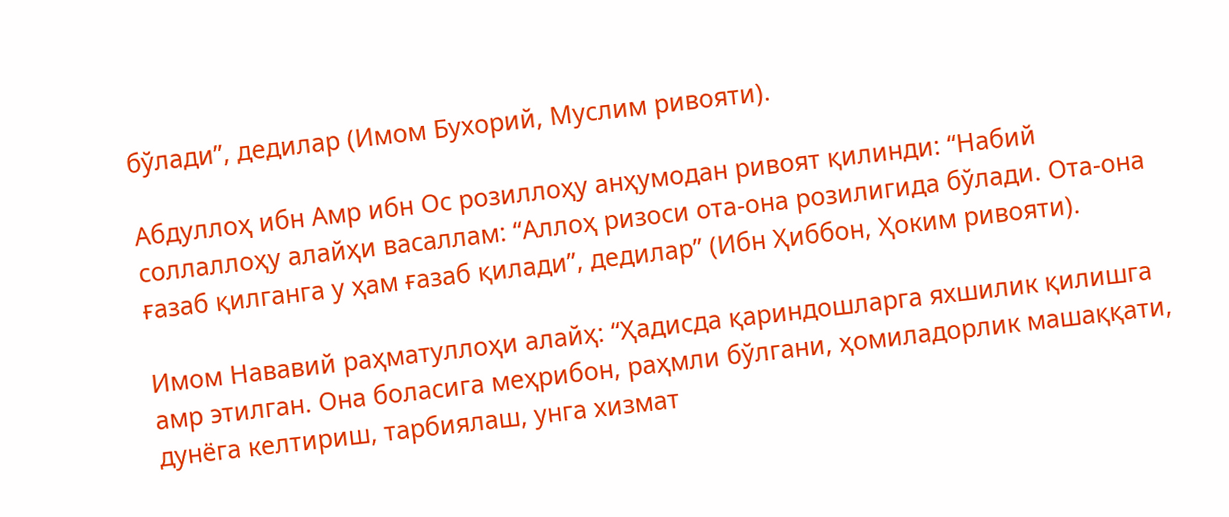бўлади”, дедилар (Имом Бухорий, Муслим ривояти).

Абдуллоҳ ибн Амр ибн Ос розиллоҳу анҳумодан ривоят қилинди: “Набий соллаллоҳу алайҳи васаллам: “Аллоҳ ризоси ота-она розилигида бўлади. Ота-она ғазаб қилганга у ҳам ғазаб қилади”, дедилар” (Ибн Ҳиббон, Ҳоким ривояти).

Имом Нававий раҳматуллоҳи алайҳ: “Ҳадисда қариндошларга яхшилик қилишга амр этилган. Она боласига меҳрибон, раҳмли бўлгани, ҳомиладорлик машаққати, дунёга келтириш, тарбиялаш, унга хизмат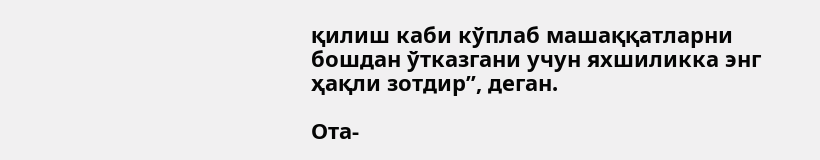қилиш каби кўплаб машаққатларни бошдан ўтказгани учун яхшиликка энг ҳақли зотдир”, деган.

Ота-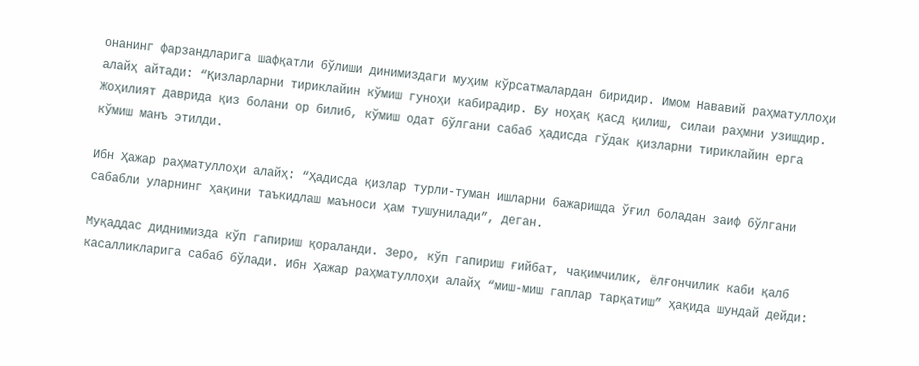онанинг фарзандларига шафқатли бўлиши динимиздаги муҳим кўрсатмалардан биридир. Имом Нававий раҳматуллоҳи алайҳ айтади: “Қизларларни тириклайин кўмиш гуноҳи кабирадир. Бу ноҳақ қасд қилиш, силаи раҳмни узишдир. Жоҳилият даврида қиз болани ор билиб, кўмиш одат бўлгани сабаб ҳадисда гўдак қизларни тириклайин ерга кўмиш манъ этилди.

Ибн Ҳажар рaҳматуллоҳи алайҳ: “Ҳадисда қизлар турли-туман ишларни бажаришда ўғил боладан заиф бўлгани сабабли уларнинг ҳақини таъкидлаш маъноси ҳам тушунилади”, деган.

Муқаддас диднимизда кўп гапириш қораланди. Зеро, кўп гапириш ғийбат, чақимчилик, ёлғончилик каби қалб касалликларига сабаб бўлади. Ибн Ҳажар раҳматуллоҳи алайҳ “миш-миш гаплар тарқатиш” ҳақида шундай дейди: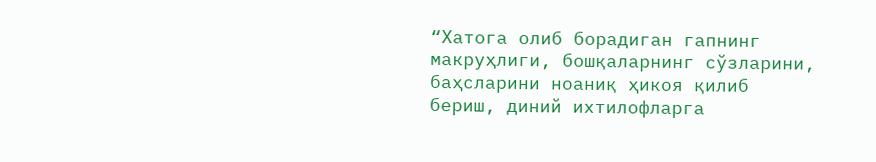“Хатога олиб борадиган гапнинг макруҳлиги, бошқаларнинг сўзларини, баҳсларини ноаниқ ҳикоя қилиб бериш, диний ихтилофларга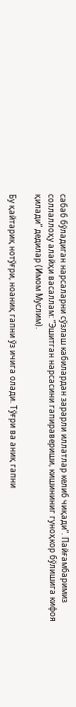сабаб бўладиган нарсаларни сўзлаш кабилардан зарарли иллатлар келиб чиқади”. Пайғамбаримиз соллаллоҳу алайҳи васаллам: “Эшитган нарсасини гапиравериши, кишининиг гуноҳкор бўлишига кифоя қилади” дедилар (Имом Муслим).

Бу қайтариқ нотўғри, ноаниқ гапни ўз ичига олади. Тўғри ва аниқ гапни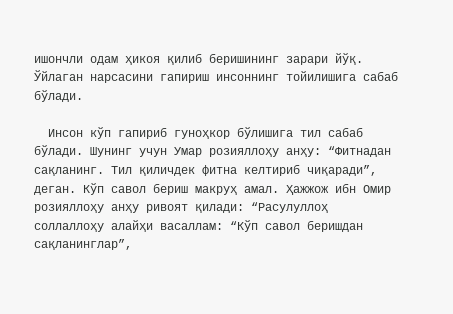ишончли одам ҳикоя қилиб беришининг зарари йўқ. Ўйлаган нарсасини гапириш инсоннинг тойилишига сабаб бўлади.

  Инсон кўп гапириб гуноҳкор бўлишига тил сабаб бўлади. Шунинг учун Умар розияллоҳу анҳу: “Фитнадан сақланинг. Тил қиличдек фитна келтириб чиқаради”, деган. Кўп савол бериш макруҳ амал. Ҳажжож ибн Омир розияллоҳу анҳу ривоят қилади: “Расулуллоҳ соллаллоҳу алайҳи васаллам: “Кўп савол беришдан сақланинглар”,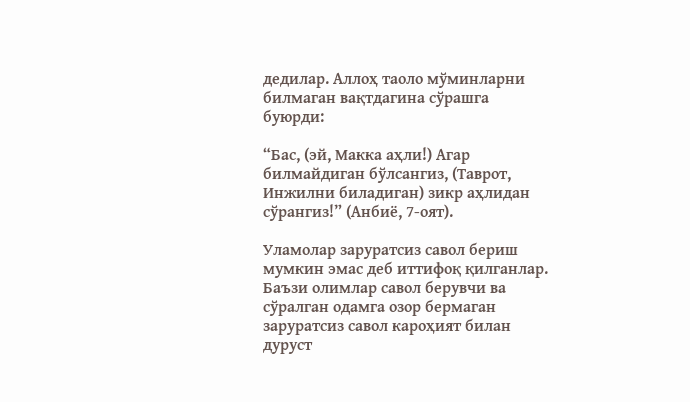дедилар. Аллоҳ таоло мўминларни билмаган вақтдагина сўрашга буюрди:

“Бас, (эй, Макка аҳли!) Агар билмайдиган бўлсангиз, (Таврот, Инжилни биладиган) зикр аҳлидан сўрангиз!” (Анбиё, 7-оят).

Уламолар заруратсиз савол бериш мумкин эмас деб иттифоқ қилганлар. Баъзи олимлар савол берувчи ва сўралган одамга озор бермаган заруратсиз савол кароҳият билан дуруст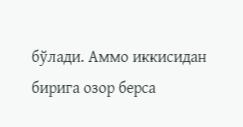бўлади. Аммо иккисидан бирига озор берса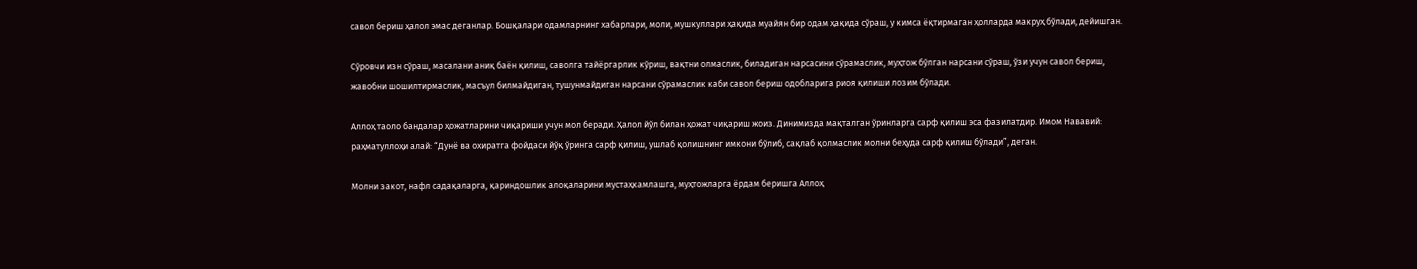савол бериш ҳалол эмас деганлар. Бошқалари одамларнинг хабарлари, моли, мушкуллари ҳақида муайян бир одам ҳақида сўраш, у кимса ёқтирмаган ҳолларда макруҳ бўлади, дейишган.

Сўровчи изн сўраш, масалани аниқ баён қилиш, саволга тайёргарлик кўриш, вақтни олмаслик, биладиган нарсасини сўрамаслик, муҳтож бўлган нарсани сўраш, ўзи учун савол бериш, жавобни шошилтирмаслик, масъул билмайдиган, тушунмайдиган нарсани сўрамаслик каби савол бериш одобларига риоя қилиши лозим бўлади.

Аллоҳ таоло бандалар ҳожатларини чиқариши учун мол беради. Ҳалол йўл билан ҳожат чиқариш жоиз. Динимизда мақталган ўринларга сарф қилиш эса фазилатдир. Имом Нававий: раҳматуллоҳи алай: “Дунё ва охиратга фойдаси йўқ ўринга сарф қилиш, ушлаб қолишнинг имкони бўлиб, сақлаб қолмаслик молни беҳуда сарф қилиш бўлади”, деган.

Молни закот, нафл садақаларга, қариндошлик алоқаларини мустаҳкамлашга, муҳтожларга ёрдам беришга Аллоҳ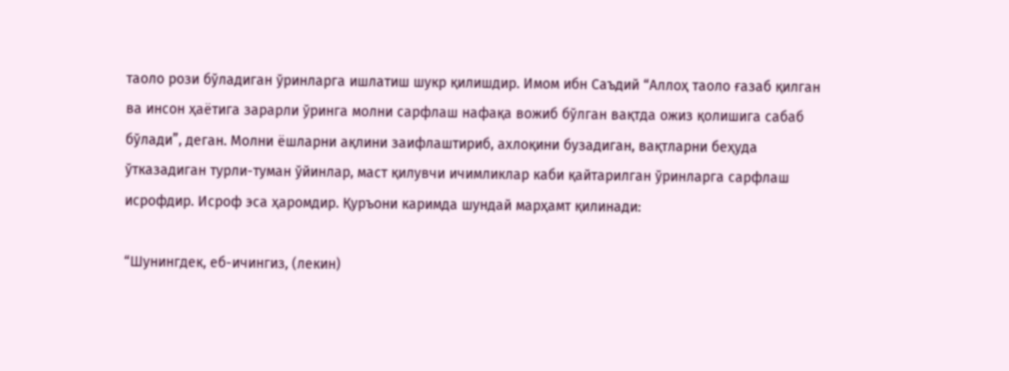таоло рози бўладиган ўринларга ишлатиш шукр қилишдир. Имом ибн Саъдий “Аллоҳ таоло ғазаб қилган ва инсон ҳаётига зарарли ўринга молни сарфлаш нафақа вожиб бўлган вақтда ожиз қолишига сабаб бўлади”, деган. Молни ёшларни ақлини заифлаштириб, ахлоқини бузадиган, вақтларни беҳуда ўтказадиган турли-туман ўйинлар, маст қилувчи ичимликлар каби қайтарилган ўринларга сарфлаш исрофдир. Исроф эса ҳаромдир. Қуръони каримда шундай марҳамт қилинади:

“Шунингдек, еб-ичингиз, (лекин)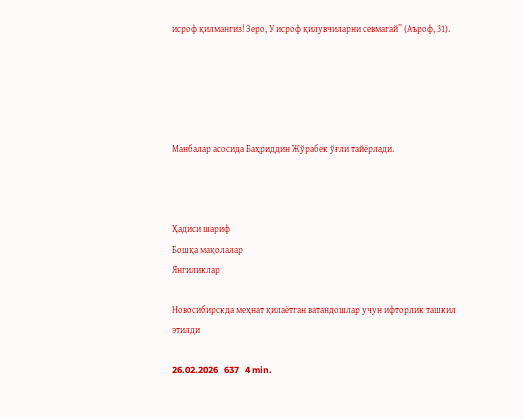исроф қилмангиз! Зеро, У исроф қилувчиларни севмагай” (Аъроф, 31).





Манбалар асосида Баҳриддин Жўрабек ўғли тайёрлади.



Ҳадиси шариф
Бошқа мақолалар
Янгиликлар

Новосибирскда меҳнат қилаётган ватандошлар учун ифторлик ташкил этилди

26.02.2026   637   4 min.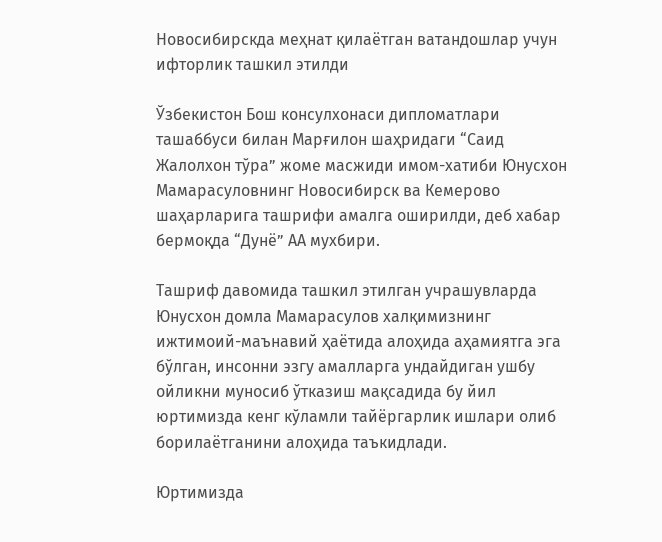Новосибирскда меҳнат қилаётган ватандошлар учун ифторлик ташкил этилди

Ўзбекистон Бош консулхонаси дипломатлари ташаббуси билан Марғилон шаҳридаги “Саид Жалолхон тўра” жоме масжиди имом-хатиби Юнусхон Мамарасуловнинг Новосибирск ва Кемерово шаҳарларига ташрифи амалга оширилди, деб хабар бермоқда “Дунё” АА мухбири.

Ташриф давомида ташкил этилган учрашувларда Юнусхон домла Мамарасулов халқимизнинг ижтимоий-маънавий ҳаётида алоҳида аҳамиятга эга бўлган, инсонни эзгу амалларга ундайдиган ушбу ойликни муносиб ўтказиш мақсадида бу йил юртимизда кенг кўламли тайёргарлик ишлари олиб борилаётганини алоҳида таъкидлади.

Юртимизда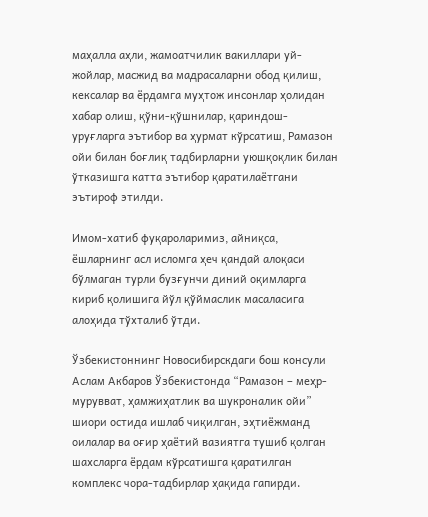маҳалла аҳли, жамоатчилик вакиллари уй-жойлар, масжид ва мадрасаларни обод қилиш, кексалар ва ёрдамга муҳтож инсонлар ҳолидан хабар олиш, қўни-қўшнилар, қариндош-уруғларга эътибор ва ҳурмат кўрсатиш, Рамазон ойи билан боғлиқ тадбирларни уюшқоқлик билан ўтказишга катта эътибор қаратилаётгани эътироф этилди.

Имом-хатиб фуқароларимиз, айниқса, ёшларнинг асл исломга ҳеч қандай алоқаси бўлмаган турли бузғунчи диний оқимларга кириб қолишига йўл қўймаслик масаласига алоҳида тўхталиб ўтди.

Ўзбекистоннинг Новосибирскдаги бош консули Аслам Акбаров Ўзбекистонда “Рамазон – меҳр-мурувват, ҳамжиҳатлик ва шукроналик ойи” шиори остида ишлаб чиқилган, эҳтиёжманд оилалар ва оғир ҳаётий вазиятга тушиб қолган шахсларга ёрдам кўрсатишга қаратилган комплекс чора-тадбирлар ҳақида гапирди.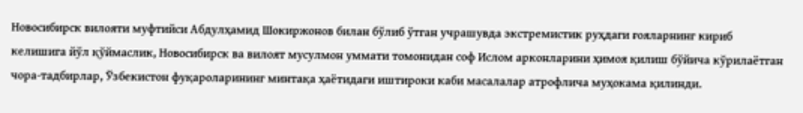Новосибирск вилояти муфтийси Абдулҳамид Шокиржонов билан бўлиб ўтган учрашувда экстремистик руҳдаги ғояларнинг кириб келишига йўл қўймаслик, Новосибирск ва вилоят мусулмон уммати томонидан соф Ислом арконларини ҳимоя қилиш бўйича кўрилаётган чора-тадбирлар, Ўзбекистон фуқароларининг минтақа ҳаётидаги иштироки каби масалалар атрофлича муҳокама қилинди.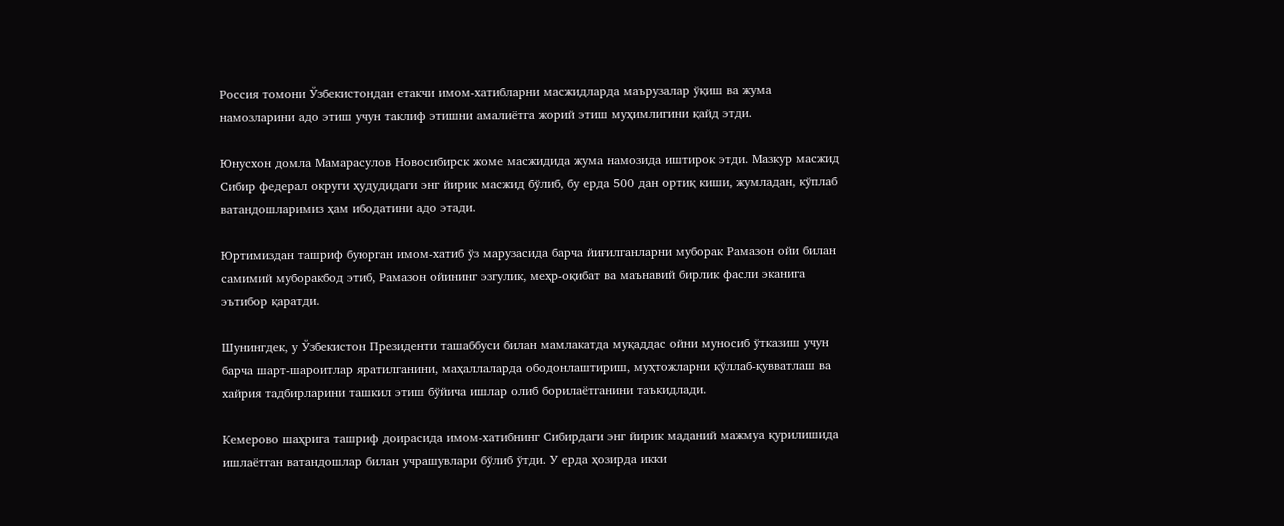Россия томони Ўзбекистондан етакчи имом-хатибларни масжидларда маърузалар ўқиш ва жума намозларини адо этиш учун таклиф этишни амалиётга жорий этиш муҳимлигини қайд этди.

Юнусхон домла Мамарасулов Новосибирск жоме масжидида жума намозида иштирок этди. Мазкур масжид Сибир федерал округи ҳудудидаги энг йирик масжид бўлиб, бу ерда 500 дан ортиқ киши, жумладан, кўплаб ватандошларимиз ҳам ибодатини адо этади.

Юртимиздан ташриф буюрган имом-хатиб ўз марузасида барча йиғилганларни муборак Рамазон ойи билан самимий муборакбод этиб, Рамазон ойининг эзгулик, меҳр-оқибат ва маънавий бирлик фасли эканига эътибор қаратди.

Шунингдек, у Ўзбекистон Президенти ташаббуси билан мамлакатда муқаддас ойни муносиб ўтказиш учун барча шарт-шароитлар яратилганини, маҳаллаларда ободонлаштириш, муҳтожларни қўллаб-қувватлаш ва хайрия тадбирларини ташкил этиш бўйича ишлар олиб борилаётганини таъкидлади.

Кемерово шаҳрига ташриф доирасида имом-хатибнинг Сибирдаги энг йирик маданий мажмуа қурилишида ишлаётган ватандошлар билан учрашувлари бўлиб ўтди. У ерда ҳозирда икки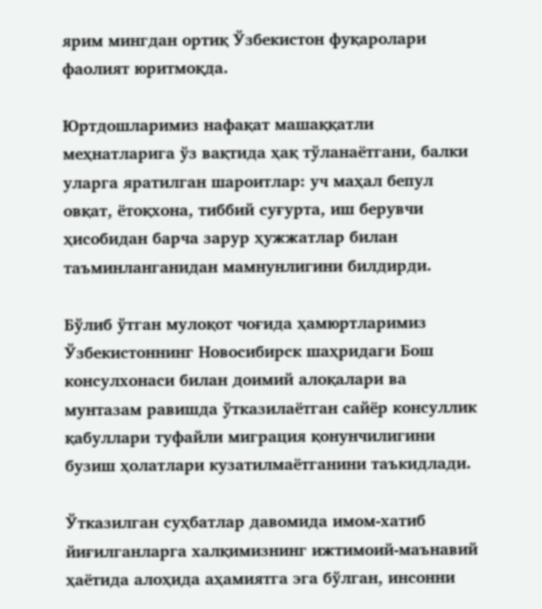ярим мингдан ортиқ Ўзбекистон фуқаролари фаолият юритмоқда.

Юртдошларимиз нафақат машаққатли меҳнатларига ўз вақтида ҳақ тўланаётгани, балки уларга яратилган шароитлар: уч маҳал бепул овқат, ётоқхона, тиббий суғурта, иш берувчи ҳисобидан барча зарур ҳужжатлар билан таъминланганидан мамнунлигини билдирди.

Бўлиб ўтган мулоқот чоғида ҳамюртларимиз Ўзбекистоннинг Новосибирск шаҳридаги Бош консулхонаси билан доимий алоқалари ва мунтазам равишда ўтказилаётган сайёр консуллик қабуллари туфайли миграция қонунчилигини бузиш ҳолатлари кузатилмаётганини таъкидлади.

Ўтказилган суҳбатлар давомида имом-хатиб йиғилганларга халқимизнинг ижтимоий-маънавий ҳаётида алоҳида аҳамиятга эга бўлган, инсонни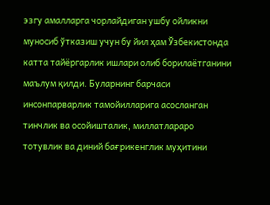эзгу амалларга чорлайдиган ушбу ойликни муносиб ўтказиш учун бу йил ҳам Ўзбекистонда катта тайёргарлик ишлари олиб борилаётганини маълум қилди. Буларнинг барчаси инсонпарварлик тамойилларига асосланган тинчлик ва осойишталик, миллатлараро тотувлик ва диний бағрикенглик муҳитини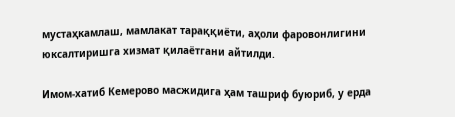мустаҳкамлаш, мамлакат тараққиёти, аҳоли фаровонлигини юксалтиришга хизмат қилаётгани айтилди.

Имом-хатиб Кемерово масжидига ҳам ташриф буюриб, у ерда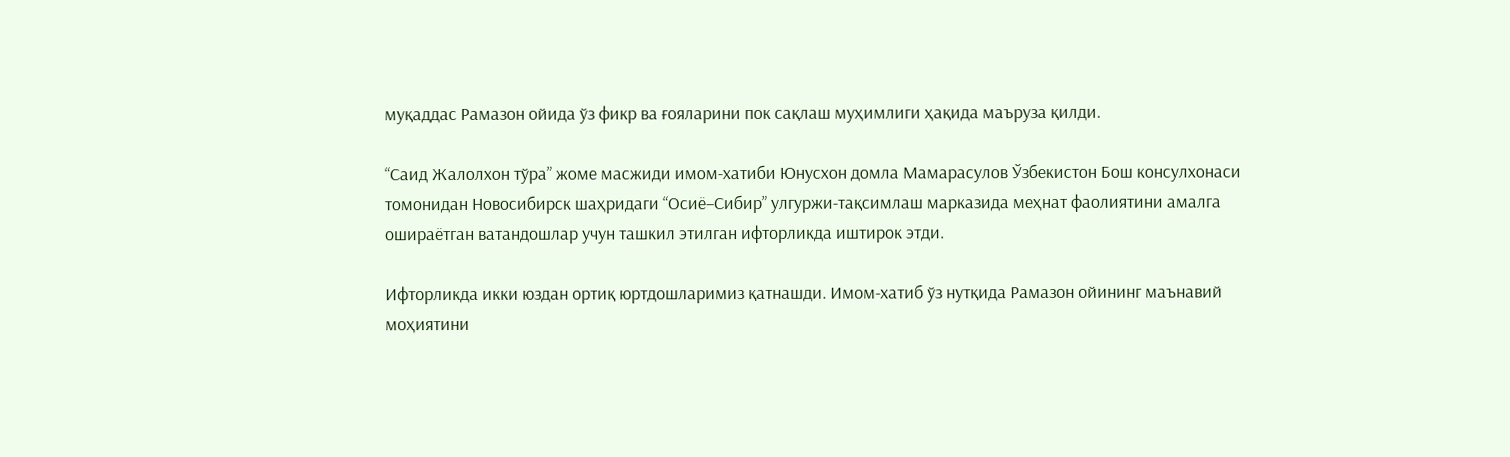муқаддас Рамазон ойида ўз фикр ва ғояларини пок сақлаш муҳимлиги ҳақида маъруза қилди.

“Саид Жалолхон тўра” жоме масжиди имом-хатиби Юнусхон домла Мамарасулов Ўзбекистон Бош консулхонаси томонидан Новосибирск шаҳридаги “Осиё–Сибир” улгуржи-тақсимлаш марказида меҳнат фаолиятини амалга ошираётган ватандошлар учун ташкил этилган ифторликда иштирок этди.

Ифторликда икки юздан ортиқ юртдошларимиз қатнашди. Имом-хатиб ўз нутқида Рамазон ойининг маънавий моҳиятини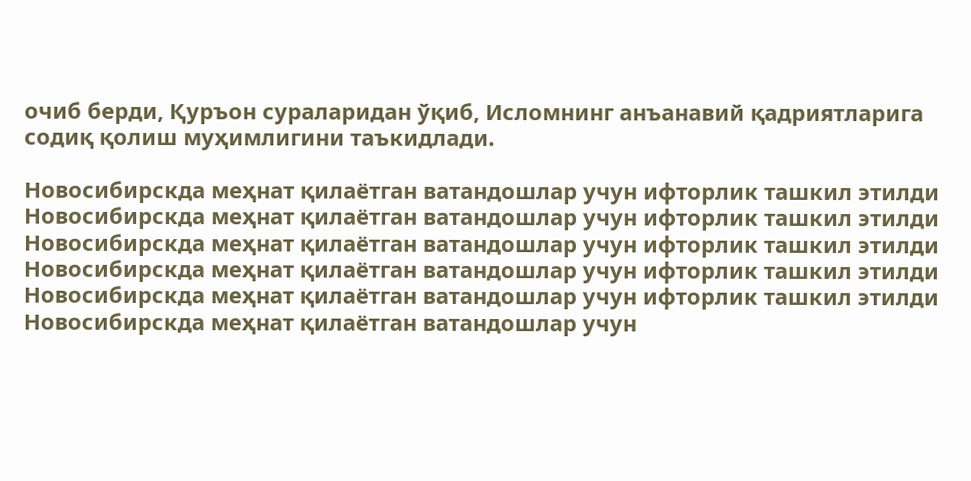очиб берди, Қуръон сураларидан ўқиб, Исломнинг анъанавий қадриятларига содиқ қолиш муҳимлигини таъкидлади.

Новосибирскда меҳнат қилаётган ватандошлар учун ифторлик ташкил этилди Новосибирскда меҳнат қилаётган ватандошлар учун ифторлик ташкил этилди Новосибирскда меҳнат қилаётган ватандошлар учун ифторлик ташкил этилди Новосибирскда меҳнат қилаётган ватандошлар учун ифторлик ташкил этилди Новосибирскда меҳнат қилаётган ватандошлар учун ифторлик ташкил этилди Новосибирскда меҳнат қилаётган ватандошлар учун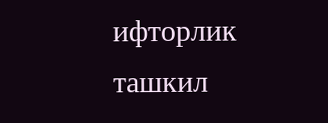ифторлик ташкил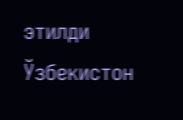этилди
Ўзбекистон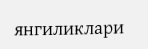янгиликлари